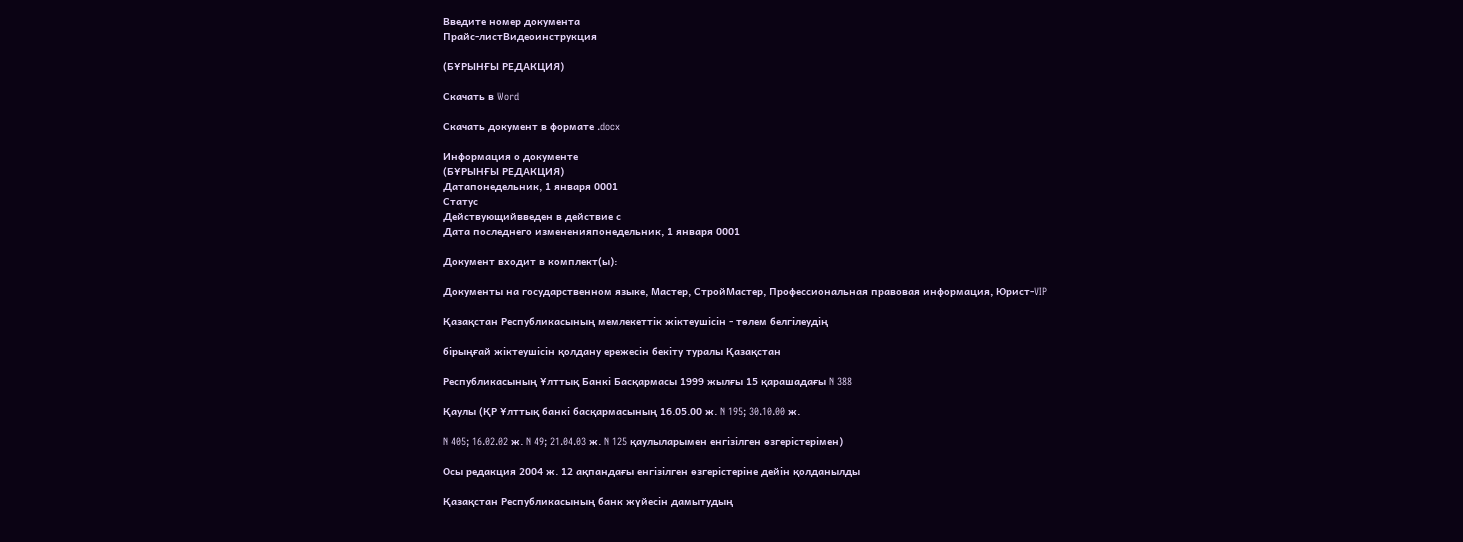Введите номер документа
Прайс-листВидеоинструкция

(БҰРЫНҒЫ РЕДАКЦИЯ)

Скачать в Word

Скачать документ в формате .docx

Информация о документе
(БҰРЫНҒЫ РЕДАКЦИЯ)
Датапонедельник, 1 января 0001
Статус
Действующийвведен в действие с
Дата последнего измененияпонедельник, 1 января 0001

Документ входит в комплект(ы):

Документы на государственном языке, Мастер, СтройМастер, Профессиональная правовая информация, Юрист-VIP

Қазақстан Республикасының мемлекеттік жіктеушісін - төлем белгілеудің

бірыңғай жіктеушісін қолдану ережесін бекіту туралы Қазақстан

Республикасының Ұлттық Банкі Басқармасы 1999 жылғы 15 қарашадағы N 388

Қаулы (ҚР Ұлттық банкі басқармасының 16.05.00 ж. N 195; 30.10.00 ж.

N 405; 16.02.02 ж. N 49; 21.04.03 ж. N 125 қаулыларымен енгізілген өзгерістерімен)

Осы редакция 2004 ж. 12 ақпандағы енгізілген өзгерістеріне дейін қолданылды

Қазақстан Республикасының банк жүйесін дамытудың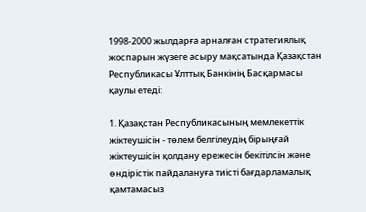1998-2000 жылдарға арналған стратегиялық жоспарын жүзеге асыру мақсатында Қазақстан Республикасы Ұлттық Банкінің Басқармасы қаулы етеді:

1. Қазақстан Республикасының мемлекеттік жіктеушісін - төлем белгілеудің бірыңғай жіктеушісін қолдану ережесін бекітілсін және өндірістік пайдалануға тиісті бағдарламалық қамтамасыз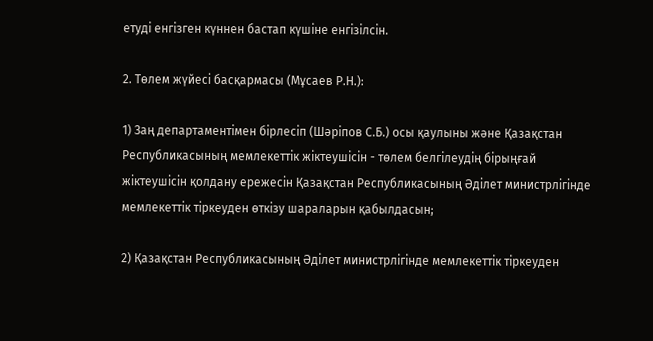етуді енгізген күннен бастап күшіне енгізілсін.

2. Төлем жүйесі басқармасы (Мұсаев Р.Н.):

1) Заң департаментімен бірлесіп (Шәріпов С.Б.) осы қаулыны және Қазақстан Республикасының мемлекеттік жіктеушісін - төлем белгілеудің бірыңғай жіктеушісін қолдану ережесін Қазақстан Республикасының Әділет министрлігінде мемлекеттік тіркеуден өткізу шараларын қабылдасын;

2) Қазақстан Республикасының Әділет министрлігінде мемлекеттік тіркеуден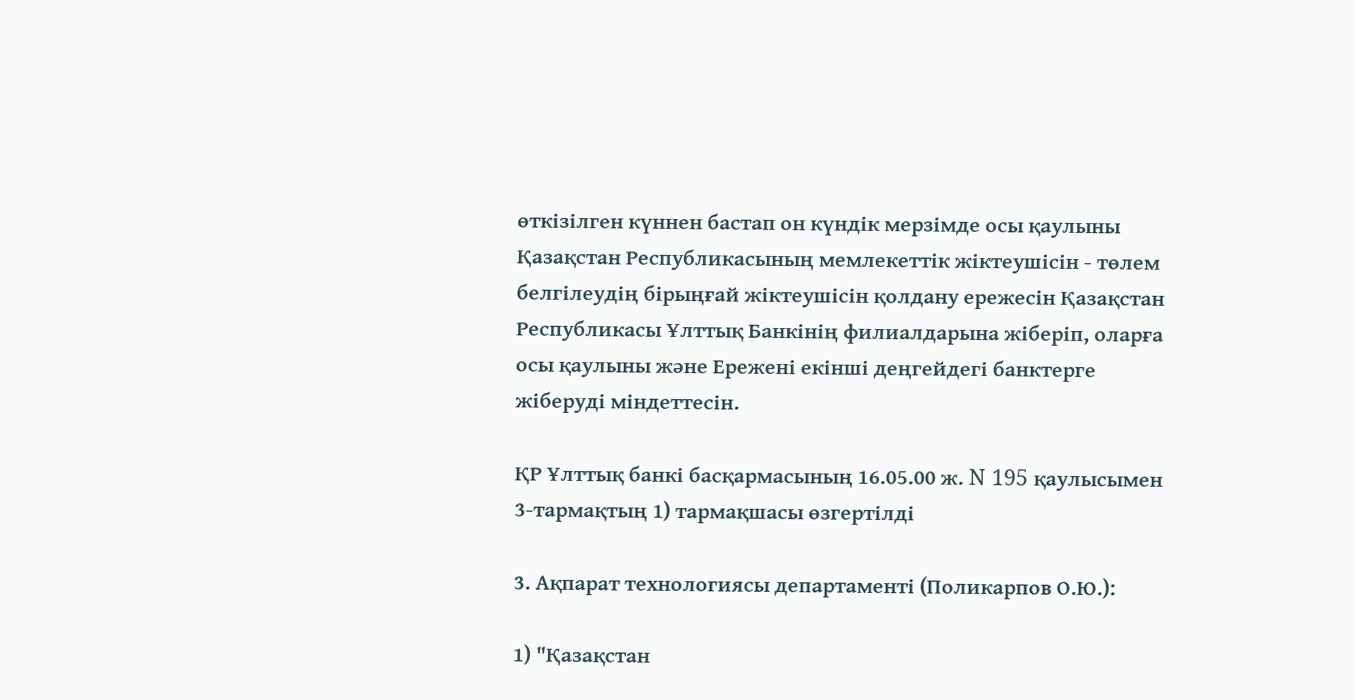өткізілген күннен бастап он күндік мерзімде осы қаулыны Қазақстан Республикасының мемлекеттік жіктеушісін - төлем белгілеудің бірыңғай жіктеушісін қолдану ережесін Қазақстан Республикасы Ұлттық Банкінің филиалдарына жіберіп, оларға осы қаулыны және Ережені екінші деңгейдегі банктерге жіберуді міндеттесін.

ҚР Ұлттық банкі басқармасының 16.05.00 ж. N 195 қаулысымен 3-тармақтың 1) тармақшасы өзгертілді

3. Ақпарат технологиясы департаменті (Поликарпов О.Ю.):

1) "Қазақстан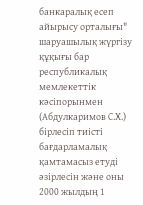банкаралық есеп айырысу орталығы" шаруашылық жүргізу құқығы бар республикалық мемлекеттік кәсіпорынмен (Абдулкаримов С.Х.) бірлесіп тиісті бағдарламалық қамтамасыз етуді әзірлесін және оны 2000 жылдың 1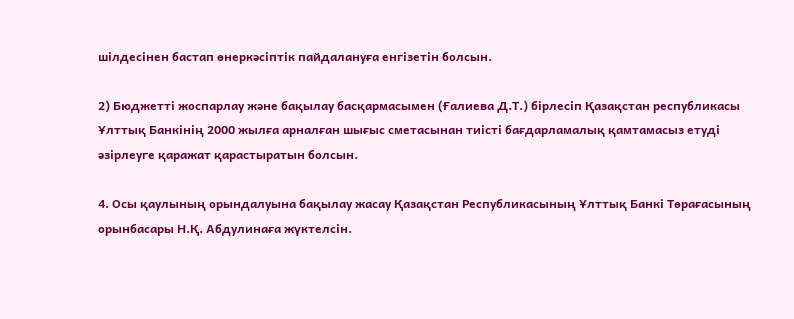шiлдесiнен бастап өнеркәсіптік пайдалануға енгізетін болсын.

2) Бюджетті жоспарлау және бақылау басқармасымен (Ғалиева Д.Т.) бірлесіп Қазақстан республикасы Ұлттық Банкінің 2000 жылға арналған шығыс сметасынан тиісті бағдарламалық қамтамасыз етуді әзірлеуге қаражат қарастыратын болсын.

4. Осы қаулының орындалуына бақылау жасау Қазақстан Республикасының Ұлттық Банкі Төрағасының орынбасары Н.Қ. Абдулинаға жүктелсін.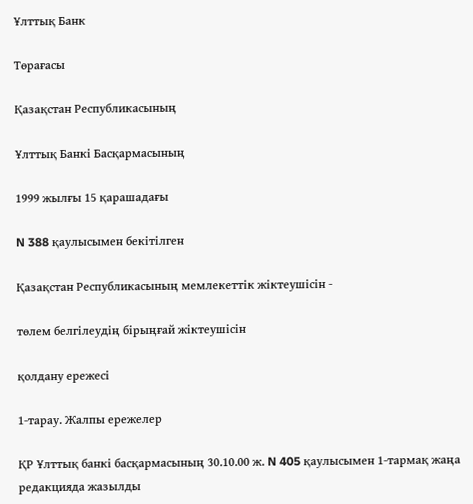Ұлттық Банк

Төрағасы

Қазақстан Республикасының

Ұлттық Банкі Басқармасының

1999 жылғы 15 қарашадағы

N 388 қаулысымен бекітілген

Қазақстан Республикасының мемлекеттік жіктеушісін -

төлем белгілеудің бірыңғай жіктеушісін

қолдану ережесі

1-тарау. Жалпы ережелер

ҚР Ұлттық банкі басқармасының 30.10.00 ж. N 405 қаулысымен 1-тармақ жаңа редакцияда жазылды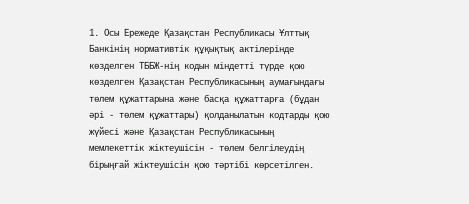1. Осы Ережеде Қазақстан Республикасы Ұлттық Банкiнiң нормативтiк құқықтық актiлерiнде көзделген ТББЖ-нiң кодын мiндеттi түрде қою көзделген Қазақстан Республикасының аумағындағы төлем құжаттарына және басқа құжаттарға (бұдан әрi - төлем құжаттары) қолданылатын кодтарды қою жүйесi және Қазақстан Республикасының мемлекеттiк жiктеушiсiн - төлем белгiлеудiң бiрыңғай жiктеушiсiн қою тәртiбi көрсетiлген.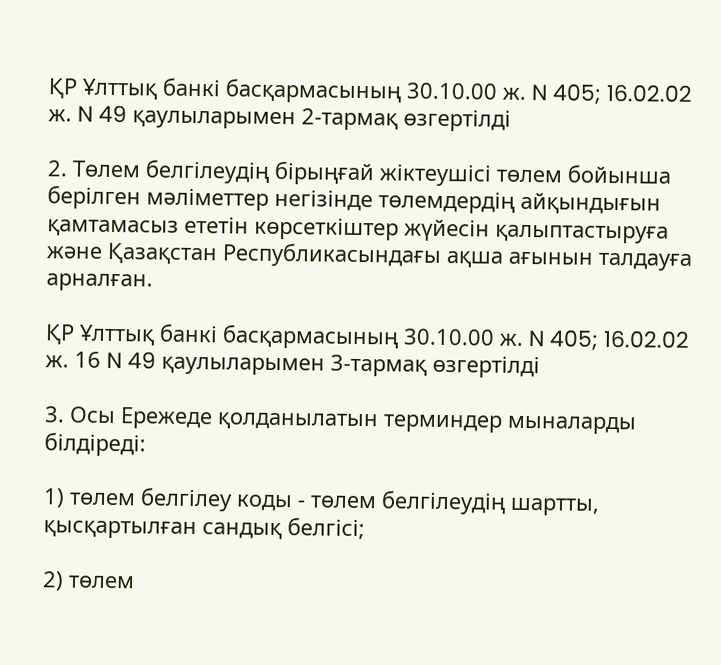ҚР Ұлттық банкі басқармасының 30.10.00 ж. N 405; 16.02.02 ж. N 49 қаулыларымен 2-тармақ өзгертілді

2. Төлем белгiлеудiң бiрыңғай жiктеушiсi төлем бойынша берiлген мәлiметтер негiзiнде төлемдердiң айқындығын қамтамасыз ететiн көрсеткiштер жүйесiн қалыптастыруға және Қазақстан Республикасындағы ақша ағынын талдауға арналған.

ҚР Ұлттық банкі басқармасының 30.10.00 ж. N 405; 16.02.02 ж. 16 N 49 қаулыларымен 3-тармақ өзгертілді

3. Осы Ережеде қолданылатын терминдер мыналарды білдіреді:

1) төлем белгілеу коды - төлем белгілеудің шартты, қысқартылған сандық белгісі;

2) төлем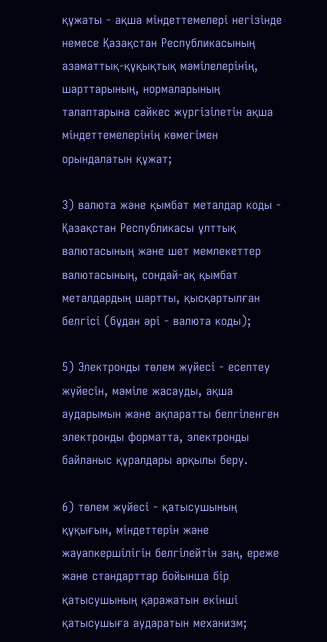құжаты - ақша міндеттемелері негізінде немесе Қазақстан Республикасының азаматтық-құқықтық мәмілелерінің, шарттарының, нормаларының талаптарына сәйкес жүргізілетін ақша міндеттемелерінің көмегімен орындалатын құжат;

3) валюта және қымбат металдар коды - Қазақстан Республикасы ұлттық валютасының және шет мемлекеттер валютасының, сондай-ақ қымбат металдардың шартты, қысқартылған белгісі (бұдан әрі - валюта коды);

5) Электронды төлем жүйесі - есептеу жүйесін, мәміле жасауды, ақша аударымын және ақпаратты белгіленген электронды форматта, электронды байланыс құралдары арқылы беру.

6) төлем жүйесі - қатысушының құқығын, міндеттерін және жауапкершілігін белгілейтін заң, ереже және стандарттар бойынша бір қатысушының қаражатын екінші қатысушыға аударатын механизм;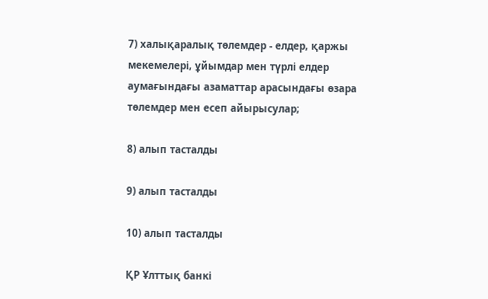7) халықаралық төлемдер - елдер, қаржы мекемелері, ұйымдар мен түрлі елдер аумағындағы азаматтар арасындағы өзара төлемдер мен есеп айырысулар;

8) алып тасталды

9) алып тасталды

10) алып тасталды

ҚР Ұлттық банкі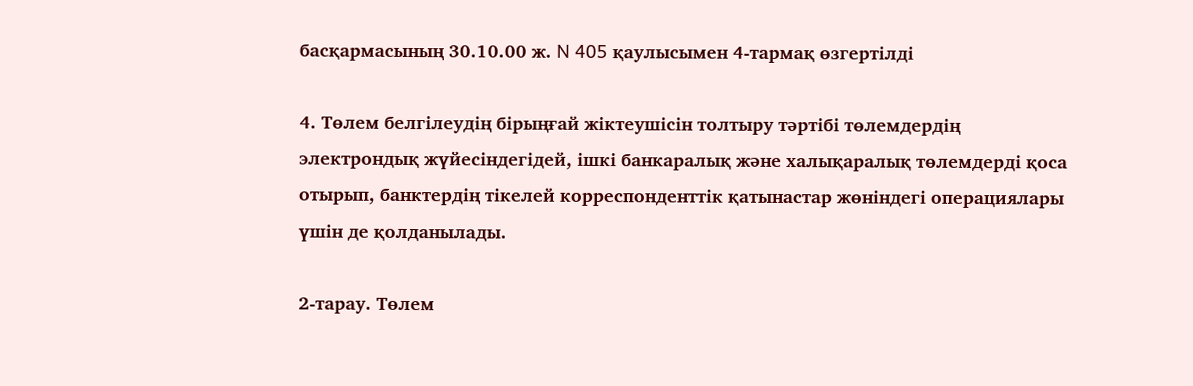басқармасының 30.10.00 ж. N 405 қаулысымен 4-тармақ өзгертілді

4. Төлем белгілеудің бірыңғай жіктеушісін толтыру тәртібі төлемдердің электрондық жүйесіндегідей, ішкі банкаралық және халықаралық төлемдерді қоса отырып, банктердің тікелей корреспонденттік қатынастар жөніндегі операциялары үшін де қолданылады.

2-тарау. Төлем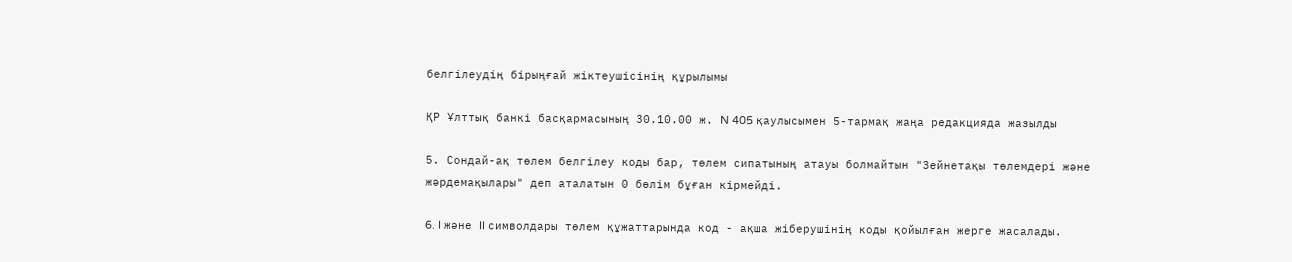белгілеудің бірыңғай жіктеушісінің құрылымы

ҚР Ұлттық банкі басқармасының 30.10.00 ж. N 405 қаулысымен 5-тармақ жаңа редакцияда жазылды

5. Сондай-ақ төлем белгiлеу коды бар, төлем сипатының атауы болмайтын "Зейнетақы төлемдерi және жәрдемақылары" деп аталатын 0 бөлiм бұған кiрмейдi.

6. I және II символдары төлем құжаттарында код - ақша жіберушінің коды қойылған жерге жасалады.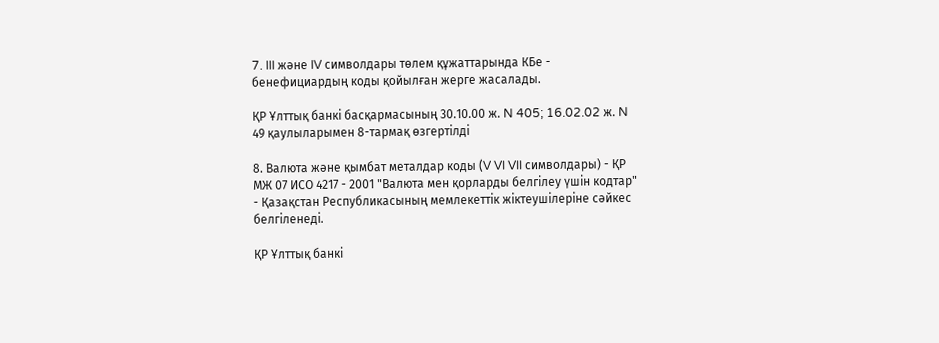7. III және IV символдары төлем құжаттарында КБе - бенефициардың коды қойылған жерге жасалады.

ҚР Ұлттық банкі басқармасының 30.10.00 ж. N 405; 16.02.02 ж. N 49 қаулыларымен 8-тармақ өзгертілді

8. Валюта және қымбат металдар коды (V VI VII символдары) - ҚР МЖ 07 ИСО 4217 - 2001 "Валюта мен қорларды белгiлеу үшiн кодтар" - Қазақстан Республикасының мемлекеттiк жiктеушiлерiне сәйкес белгіленеді.

ҚР Ұлттық банкі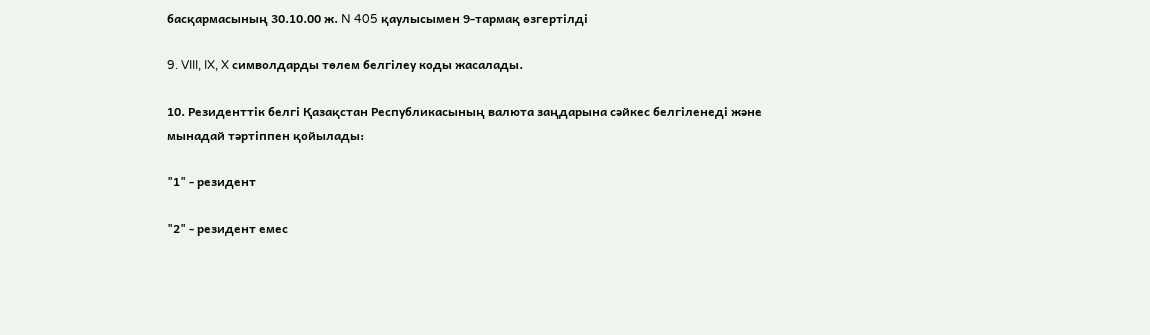басқармасының 30.10.00 ж. N 405 қаулысымен 9-тармақ өзгертілді

9. VIII, IX, X символдарды төлем белгілеу коды жасалады.

10. Резиденттік белгі Қазақстан Республикасының валюта заңдарына сәйкес белгіленеді және мынадай тәртіппен қойылады:

"1" - резидент

"2" - резидент емес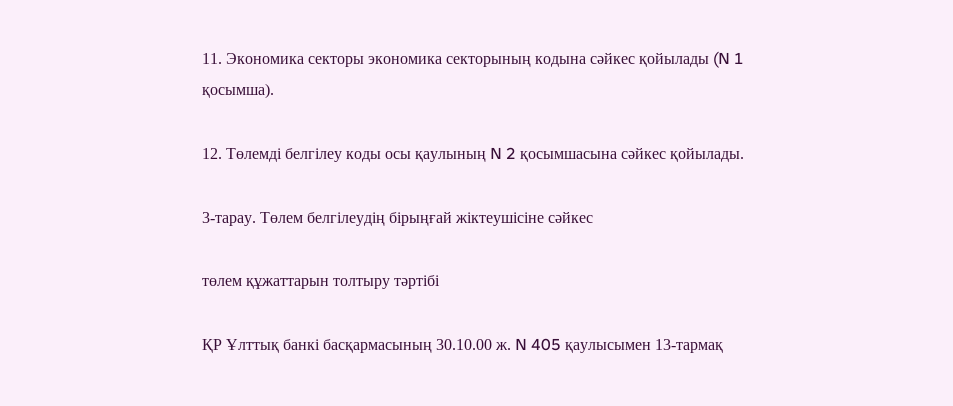11. Экономика секторы экономика секторының кодына сәйкес қойылады (N 1 қосымша).

12. Төлемді белгілеу коды осы қаулының N 2 қосымшасына сәйкес қойылады.

3-тарау. Төлем белгілеудің бірыңғай жіктеушісіне сәйкес

төлем құжаттарын толтыру тәртібі

ҚР Ұлттық банкі басқармасының 30.10.00 ж. N 405 қаулысымен 13-тармақ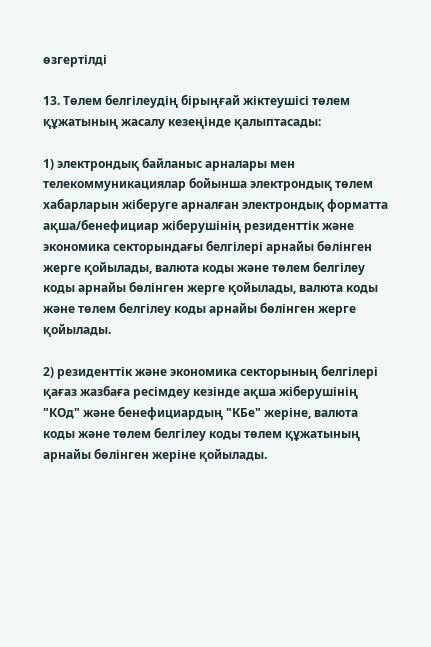өзгертілді

13. Төлем белгілеудің бірыңғай жіктеушісі төлем құжатының жасалу кезеңінде қалыптасады:

1) электрондық байланыс арналары мен телекоммуникациялар бойынша электрондық төлем хабарларын жіберуге арналған электрондық форматта ақша/бенефициар жіберушінің резиденттік және экономика секторындағы белгілері арнайы бөлінген жерге қойылады, валюта коды және төлем белгілеу коды арнайы бөлінген жерге қойылады, валюта коды және төлем белгілеу коды арнайы бөлінген жерге қойылады.

2) резиденттік және экономика секторының белгілері қағаз жазбаға ресімдеу кезінде ақша жіберушінің "КОд" және бенефициардың "КБе" жеріне, валюта коды және төлем белгілеу коды төлем құжатының арнайы бөлінген жеріне қойылады.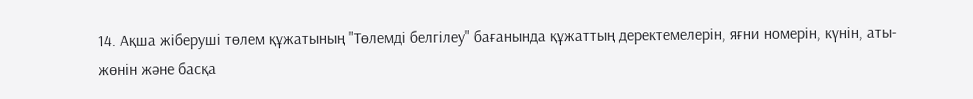14. Ақша жіберуші төлем құжатының "Төлемді белгілеу" бағанында құжаттың деректемелерін, яғни номерін, күнін, аты-жөнін және басқа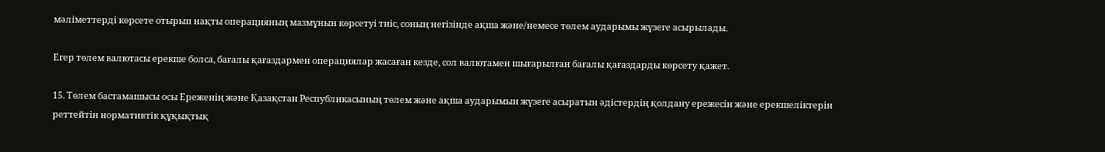мәліметтерді көрсете отырып нақты операцияның мазмұнын көрсетуі тиіс, соның негізінде ақша және/немесе төлем аударымы жүзеге асырылады.

Егер төлем валютасы ерекше болса, бағалы қағаздармен операциялар жасаған кезде, сол валютамен шығарылған бағалы қағаздарды көрсету қажет.

15. Төлем бастамашысы осы Ереженің және Қазақстан Республикасының төлем және ақша аударымын жүзеге асыратын әдістердің қолдану ережесін және ерекшеліктерін реттейтін нормативтік құқықтық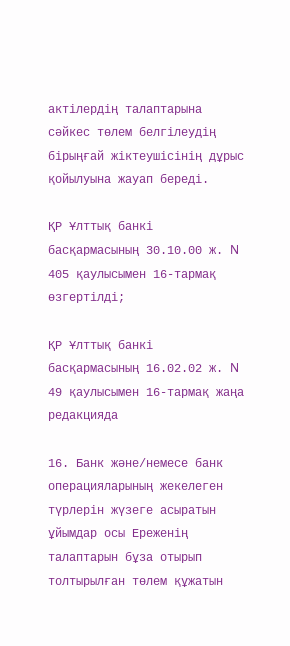актілердің талаптарына сәйкес төлем белгілеудің бірыңғай жіктеушісінің дұрыс қойылуына жауап береді.

ҚР Ұлттық банкі басқармасының 30.10.00 ж. N 405 қаулысымен 16-тармақ өзгертілді;

ҚР Ұлттық банкі басқармасының 16.02.02 ж. N 49 қаулысымен 16-тармақ жаңа редакцияда

16. Банк және/немесе банк операцияларының жекелеген түрлерiн жүзеге асыратын ұйымдар осы Ереженiң талаптарын бұза отырып толтырылған төлем құжатын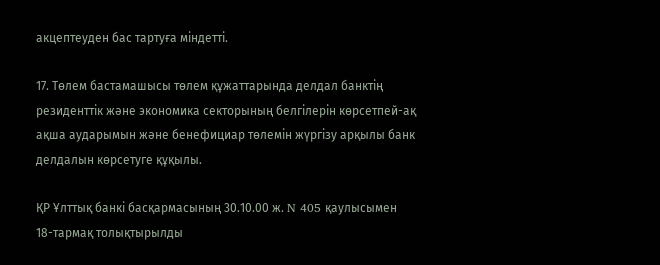акцептеуден бас тартуға мiндеттi.

17. Төлем бастамашысы төлем құжаттарында делдал банктің резиденттік және экономика секторының белгілерін көрсетпей-ақ ақша аударымын және бенефициар төлемін жүргізу арқылы банк делдалын көрсетуге құқылы.

ҚР Ұлттық банкі басқармасының 30.10.00 ж. N 405 қаулысымен 18-тармақ толықтырылды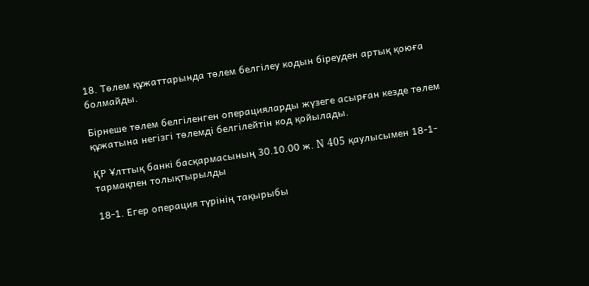18. Төлем құжаттарында төлем белгiлеу кодын біреуден артық қоюға болмайды.

Бiрнеше төлем белгiленген операцияларды жүзеге асырған кезде төлем құжатына негiзгi төлемдi белгiлейтiн код қойылады.

ҚР Ұлттық банкі басқармасының 30.10.00 ж. N 405 қаулысымен 18-1-тармақпен толықтырылды

18-1. Егер операция түрiнiң тақырыбы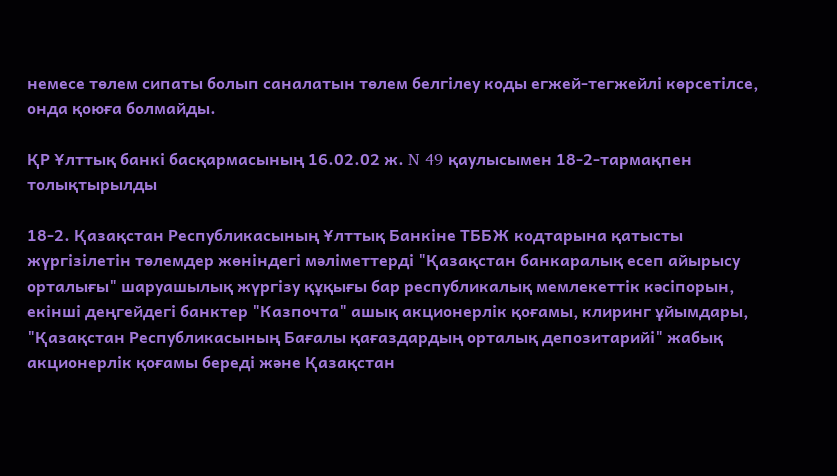немесе төлем сипаты болып саналатын төлем белгiлеу коды егжей-тегжейлi көрсетiлсе, онда қоюға болмайды.

ҚР Ұлттық банкі басқармасының 16.02.02 ж. N 49 қаулысымен 18-2-тармақпен толықтырылды

18-2. Қазақстан Республикасының Ұлттық Банкiне ТББЖ кодтарына қатысты жүргiзiлетiн төлемдер жөнiндегi мәлiметтердi "Қазақстан банкаралық есеп айырысу орталығы" шаруашылық жүргiзу құқығы бар республикалық мемлекеттiк кәсiпорын, екiншi деңгейдегi банктер "Казпочта" ашық акционерлiк қоғамы, клиринг ұйымдары, "Қазақстан Республикасының Бағалы қағаздардың орталық депозитарийi" жабық акционерлiк қоғамы бередi және Қазақстан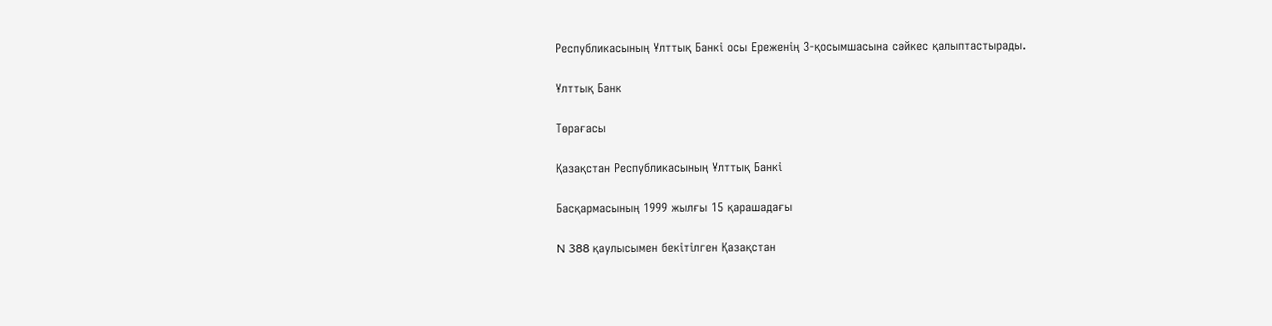Республикасының Ұлттық Банкi осы Ереженiң 3-қосымшасына сәйкес қалыптастырады.

Ұлттық Банк

Төрағасы

Қазақстан Республикасының Ұлттық Банкi

Басқармасының 1999 жылғы 15 қарашадағы

N 388 қаулысымен бекiтiлген Қазақстан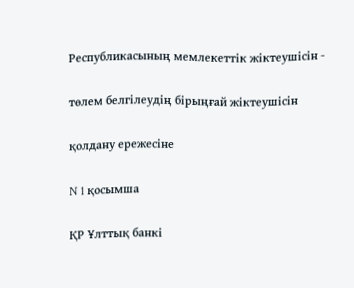Республикасының мемлекеттiк жiктеушiсiн -

төлем белгiлеудiң бiрыңғай жiктеушiсiн

қолдану ережесiне

N 1 қосымша

ҚР Ұлттық банкі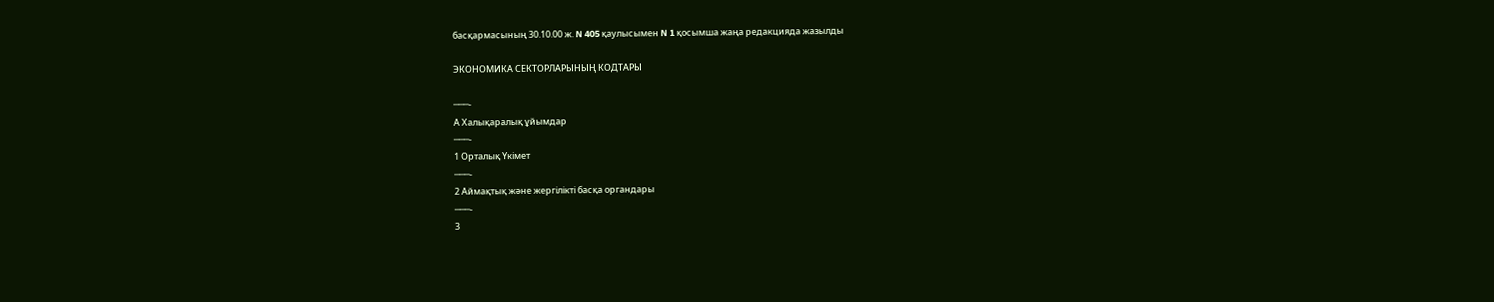басқармасының 30.10.00 ж. N 405 қаулысымен N 1 қосымша жаңа редакцияда жазылды

ЭКОНОМИКА СЕКТОРЛАРЫНЫҢ КОДТАРЫ

───-
А Халықаралық ұйымдар
───-
1 Орталық Үкiмет
───-
2 Аймақтық және жергiлiктi басқа органдары
───-
3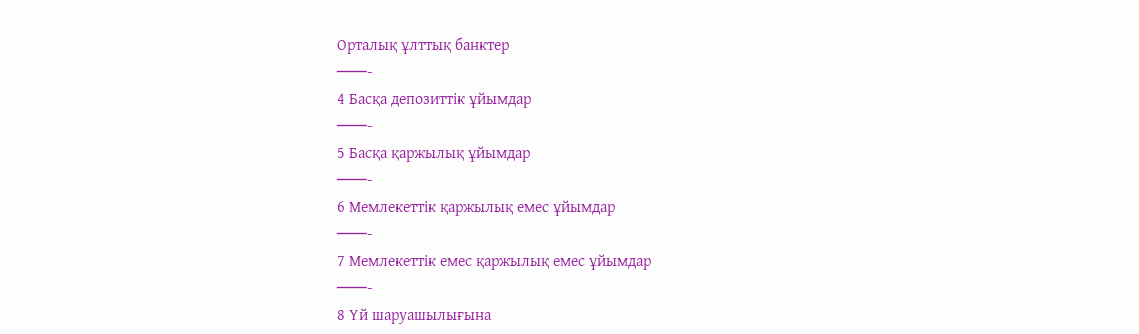Орталық ұлттық банктер
───-
4 Басқа депозиттiк ұйымдар
───-
5 Басқа қаржылық ұйымдар
───-
6 Мемлекеттiк қаржылық емес ұйымдар
───-
7 Мемлекеттiк емес қаржылық емес ұйымдар
───-
8 Үй шаруашылығына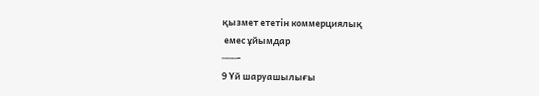қызмет ететiн коммерциялық
 емес ұйымдар
───-
9 Үй шаруашылығы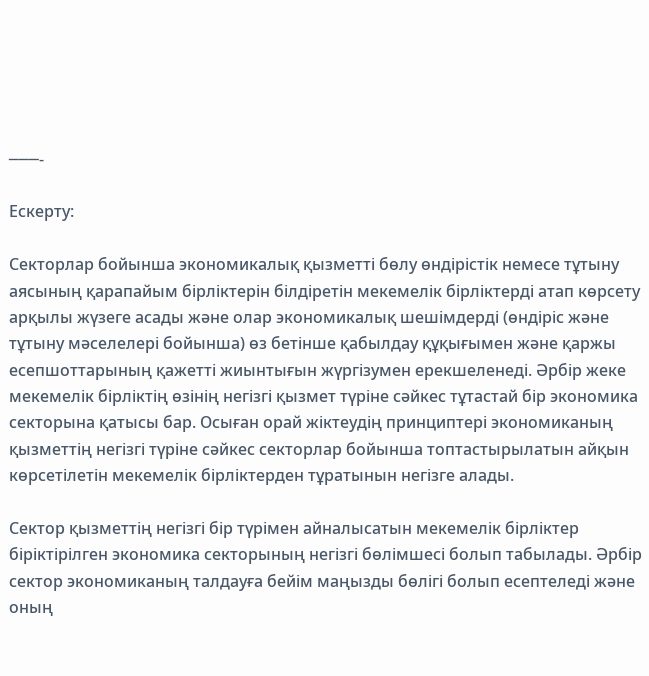───-

Ескерту:

Секторлар бойынша экономикалық қызметтi бөлу өндiрiстiк немесе тұтыну аясының қарапайым бiрлiктерiн бiлдiретiн мекемелiк бiрлiктердi атап көрсету арқылы жүзеге асады және олар экономикалық шешiмдердi (өндiрiс және тұтыну мәселелерi бойынша) өз бетiнше қабылдау құқығымен және қаржы есепшоттарының қажеттi жиынтығын жүргiзумен ерекшеленедi. Әрбiр жеке мекемелiк бiрлiктiң өзiнiң негiзгi қызмет түрiне сәйкес тұтастай бiр экономика секторына қатысы бар. Осыған орай жiктеудiң принциптерi экономиканың қызметтiң негiзгi түрiне сәйкес секторлар бойынша топтастырылатын айқын көрсетiлетiн мекемелiк бiрлiктерден тұратынын негiзге алады.

Сектор қызметтiң негiзгi бiр түрiмен айналысатын мекемелiк бiрлiктер бiрiктiрiлген экономика секторының негiзгi бөлiмшесi болып табылады. Әрбiр сектор экономиканың талдауға бейiм маңызды бөлiгi болып есептеледi және оның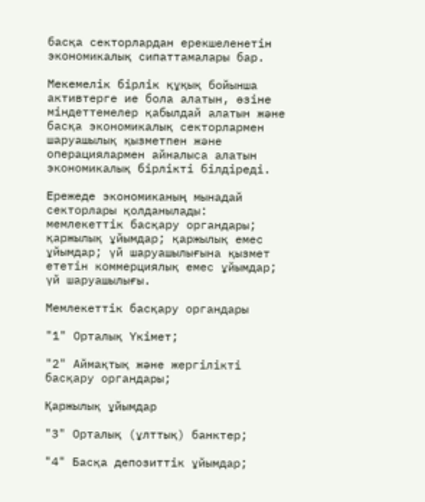басқа секторлардан ерекшеленетiн экономикалық сипаттамалары бар.

Мекемелiк бiрлiк құқық бойынша активтерге ие бола алатын, өзiне мiндеттемелер қабылдай алатын және басқа экономикалық секторлармен шаруашылық қызметпен және операциялармен айналыса алатын экономикалық бiрлiктi бiлдiредi.

Ережеде экономиканың мынадай секторлары қолданылады: мемлекеттiк басқару органдары; қаржылық ұйымдар; қаржылық емес ұйымдар; үй шаруашылығына қызмет ететiн коммерциялық емес ұйымдар; үй шаруашылығы.

Мемлекеттiк басқару органдары

"1" Орталық Yкiмет;

"2" Аймақтық және жергiлiктi басқару органдары;

Қаржылық ұйымдар

"3" Орталық (ұлттық) банктер;

"4" Басқа депозиттiк ұйымдар;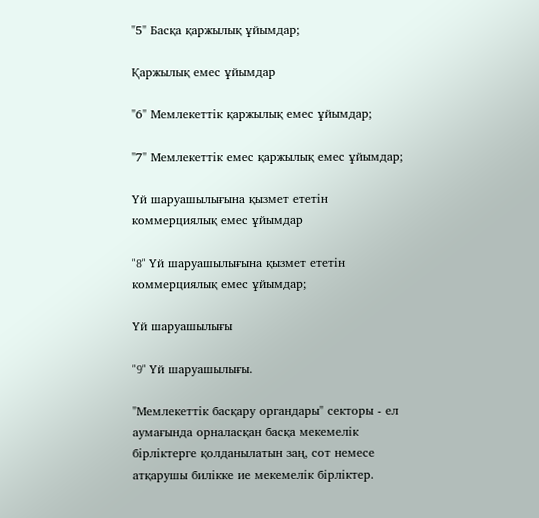"5" Басқа қаржылық ұйымдар;

Қаржылық емес ұйымдар

"6" Мемлекеттiк қаржылық емес ұйымдар;

"7" Мемлекеттiк емес қаржылық емес ұйымдар;

Yй шаруашылығына қызмет ететiн коммерциялық емес ұйымдар

"8" Yй шаруашылығына қызмет ететiн коммерциялық емес ұйымдар;

Үй шаруашылығы

"9" Yй шаруашылығы.

"Мемлекеттiк басқару органдары" секторы - ел аумағында орналасқан басқа мекемелiк бiрлiктерге қолданылатын заң, сот немесе атқарушы билiкке ие мекемелiк бiрлiктер.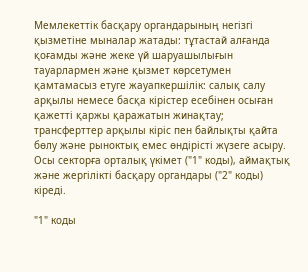Мемлекеттiк басқару органдарының негiзгi қызметiне мыналар жатады: тұтастай алғанда қоғамды және жеке үй шаруашылығын тауарлармен және қызмет көрсетумен қамтамасыз етуге жауапкершiлiк: салық салу арқылы немесе басқа кiрiстер есебiнен осыған қажеттi қаржы қаражатын жинақтау; трансферттер арқылы кiрiс пен байлықты қайта бөлу және рыноктық емес өндiрiстi жүзеге асыру. Осы секторға орталық үкiмет ("1" коды), аймақтық және жергiлiктi басқару органдары ("2" коды) кiредi.

"1" коды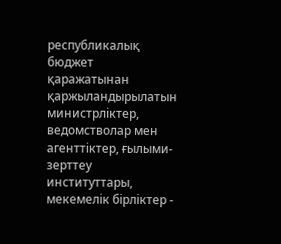республикалық бюджет қаражатынан қаржыландырылатын министрлiктер, ведомстволар мен агенттiктер, ғылыми-зерттеу институттары, мекемелiк бiрлiктер -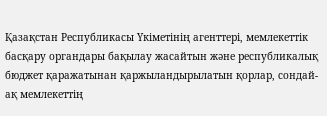Қазақстан Республикасы Yкiметiнiң агенттерi, мемлекеттiк басқару органдары бақылау жасайтын және республикалық бюджет қаражатынан қаржыландырылатын қорлар, сондай-ақ мемлекеттiң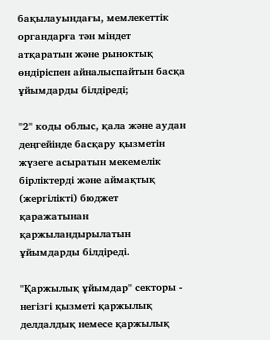бақылауындағы, мемлекеттiк органдарға тән мiндет атқаратын және рыноктық өндiрiспен айналыспайтын басқа ұйымдарды бiлдiредi;

"2" коды облыс, қала және аудан деңгейiнде басқару қызметiн жүзеге асыратын мекемелiк бiрлiктердi және аймақтық (жергiлiктi) бюджет қаражатынан қаржыландырылатын ұйымдарды бiлдiредi.

"Қаржылық ұйымдар" секторы - негiзгi қызметi қаржылық делдалдық немесе қаржылық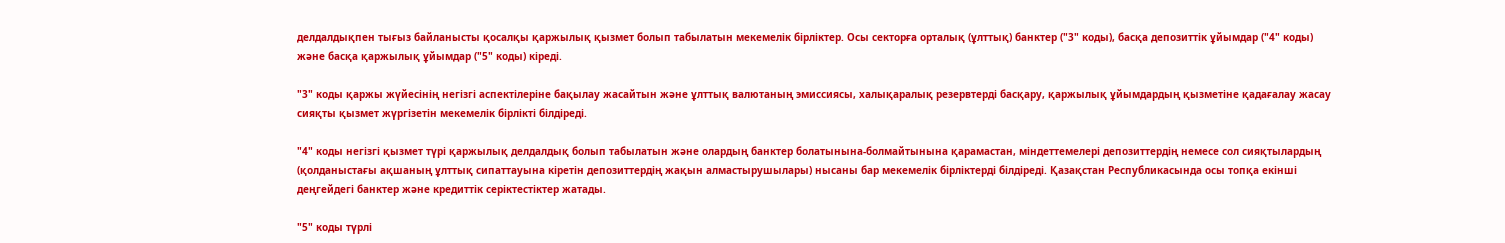делдалдықпен тығыз байланысты қосалқы қаржылық қызмет болып табылатын мекемелiк бiрлiктер. Осы секторға орталық (ұлттық) банктер ("3" коды), басқа депозиттiк ұйымдар ("4" коды) және басқа қаржылық ұйымдар ("5" коды) кiредi.

"3" коды қаржы жүйесiнiң негiзгi аспектiлерiне бақылау жасайтын және ұлттық валютаның эмиссиясы, халықаралық резервтердi басқару, қаржылық ұйымдардың қызметiне қадағалау жасау сияқты қызмет жүргiзетiн мекемелiк бiрлiктi бiлдiредi.

"4" коды негiзгi қызмет түрi қаржылық делдалдық болып табылатын және олардың банктер болатынына-болмайтынына қарамастан, мiндеттемелерi депозиттердiң немесе сол сияқтылардың (қолданыстағы ақшаның ұлттық сипаттауына кiретiн депозиттердiң жақын алмастырушылары) нысаны бар мекемелiк бiрлiктердi бiлдiредi. Қазақстан Республикасында осы топқа екiншi деңгейдегi банктер және кредиттiк серiктестiктер жатады.

"5" коды түрлi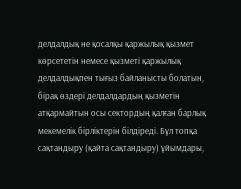делдалдық не қосалқы қаржылық қызмет көрсететiн немесе қызметi қаржылық делдалдықпен тығыз байланысты болатын, бiрақ өздерi делдалдардың қызметiн атқармайтын осы сектордың қалған барлық мекемелiк бiрлiктерiн бiлдiредi. Бұл топқа сақтандыру (қайта сақтандыру) ұйымдары,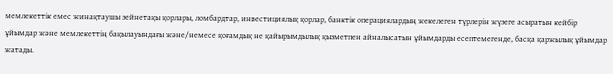мемлекеттiк емес жинақтаушы зейнетақы қорлары, ломбардтар, инвестициялық қорлар, банктiк операциялардың жекелеген түрлерiн жүзеге асыратын кейбiр ұйымдар және мемлекеттiң бақылауындағы және/немесе қоғамдық не қайырымдылық қызметпен айналысатын ұйымдарды есептемегенде, басқа қаржылық ұйымдар жатады.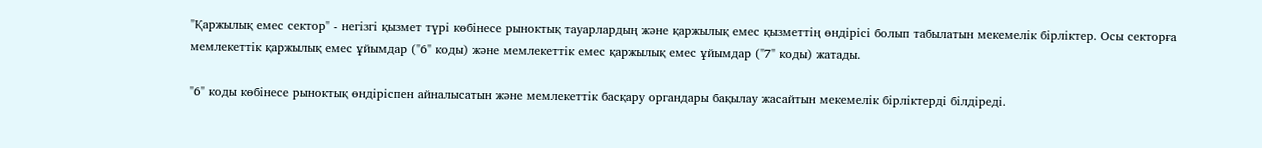"Қаржылық емес сектор" - негiзгi қызмет түрi көбiнесе рыноктық тауарлардың және қаржылық емес қызметтiң өндiрiсi болып табылатын мекемелiк бiрлiктер. Осы секторға мемлекеттiк қаржылық емес ұйымдар ("6" коды) және мемлекеттiк емес қаржылық емес ұйымдар ("7" коды) жатады.

"6" коды көбiнесе рыноктық өндiрiспен айналысатын және мемлекеттiк басқару органдары бақылау жасайтын мекемелiк бiрлiктердi бiлдiредi.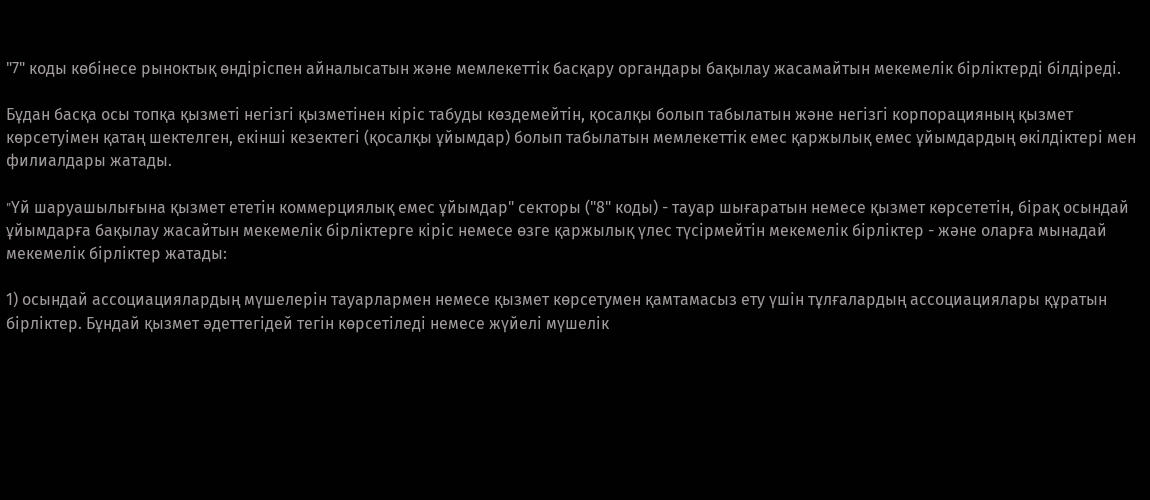"7" коды көбiнесе рыноктық өндiрiспен айналысатын және мемлекеттiк басқару органдары бақылау жасамайтын мекемелiк бiрлiктердi бiлдiредi.

Бұдан басқа осы топқа қызметi негiзгi қызметiнен кiрiс табуды көздемейтiн, қосалқы болып табылатын және негiзгi корпорацияның қызмет көрсетуiмен қатаң шектелген, екiншi кезектегi (қосалқы ұйымдар) болып табылатын мемлекеттiк емес қаржылық емес ұйымдардың өкiлдiктерi мен филиалдары жатады.

"Yй шаруашылығына қызмет ететiн коммерциялық емес ұйымдар" секторы ("8" коды) - тауар шығаратын немесе қызмет көрсететiн, бiрақ осындай ұйымдарға бақылау жасайтын мекемелiк бiрлiктерге кiрiс немесе өзге қаржылық үлес түсiрмейтiн мекемелiк бiрлiктер - және оларға мынадай мекемелiк бiрлiктер жатады:

1) осындай ассоциациялардың мүшелерiн тауарлармен немесе қызмет көрсетумен қамтамасыз ету үшiн тұлғалардың ассоциациялары құратын бiрлiктер. Бұндай қызмет әдеттегiдей тегiн көрсетiледi немесе жүйелi мүшелiк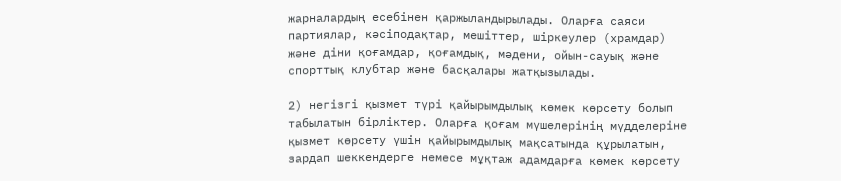жарналардың есебiнен қаржыландырылады. Оларға саяси партиялар, кәсіподақтар, мешiттер, шiркеулер (храмдар) және дiни қоғамдар, қоғамдық, мәдени, ойын-сауық және спорттық клубтар және басқалары жатқызылады.

2) негiзгi қызмет түрi қайырымдылық көмек көрсету болып табылатын бiрлiктер. Оларға қоғам мүшелерiнiң мүдделерiне қызмет көрсету үшiн қайырымдылық мақсатында құрылатын, зардап шеккендерге немесе мұқтаж адамдарға көмек көрсету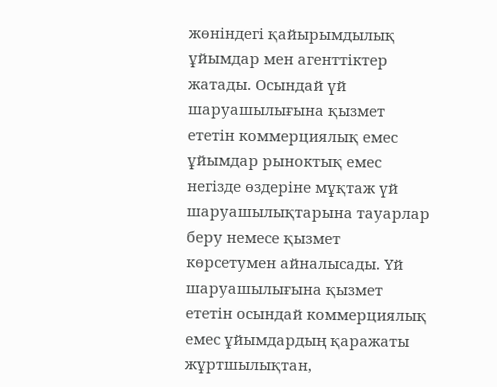жөнiндегi қайырымдылық ұйымдар мен агенттiктер жатады. Осындай үй шаруашылығына қызмет ететiн коммерциялық емес ұйымдар рыноктық емес негiзде өздерiне мұқтаж үй шаруашылықтарына тауарлар беру немесе қызмет көрсетумен айналысады. Yй шаруашылығына қызмет ететiн осындай коммерциялық емес ұйымдардың қаражаты жұртшылықтан,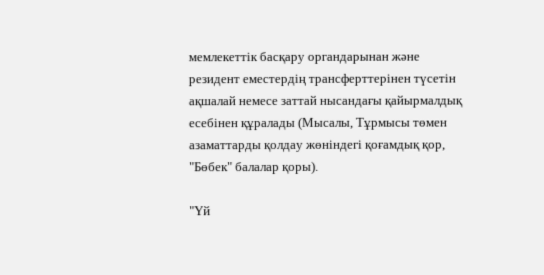мемлекеттiк басқару органдарынан және резидент еместердiң трансферттерiнен түсетiн ақшалай немесе заттай нысандағы қайырмалдық есебiнен құралады (Мысалы, Тұрмысы төмен азаматтарды қолдау жөнiндегi қоғамдық қор, "Бөбек" балалар қоры).

"Үй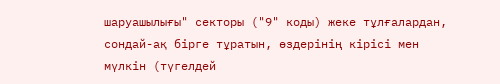шаруашылығы" секторы ("9" коды) жеке тұлғалардан, сондай-ақ бiрге тұратын, өздерiнiң кiрiсi мен мүлкiн (түгелдей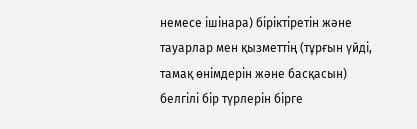немесе ішiнара) бiрiктiретiн және тауарлар мен қызметтiң (тұрғын үйдi, тамақ өнiмдерiн және басқасын) белгiлi бiр түрлерiн бiрге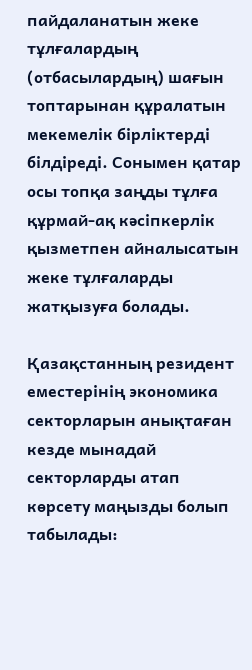пайдаланатын жеке тұлғалардың (отбасылардың) шағын топтарынан құралатын мекемелiк бiрлiктердi бiлдiредi. Сонымен қатар осы топқа заңды тұлға құрмай-ақ кәсiпкерлiк қызметпен айналысатын жеке тұлғаларды жатқызуға болады.

Қазақстанның резидент еместерiнiң экономика секторларын анықтаған кезде мынадай секторларды атап көрсету маңызды болып табылады: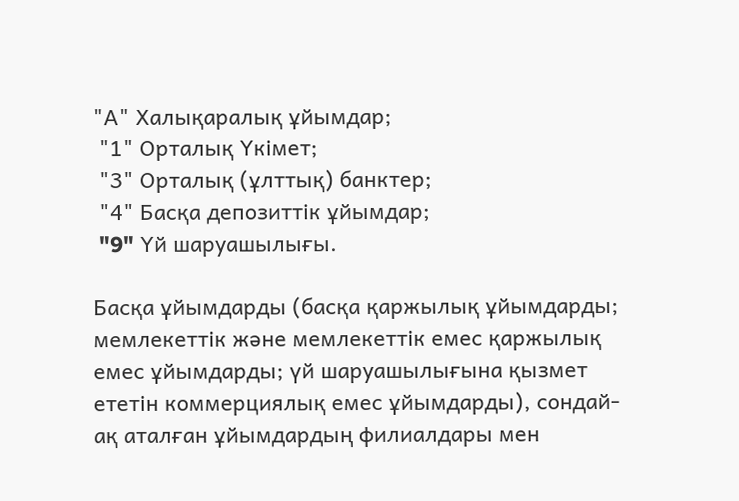"А" Халықаралық ұйымдар;
 "1" Орталық Yкiмет;
 "3" Орталық (ұлттық) банктер;
 "4" Басқа депозиттiк ұйымдар;
 "9" Yй шаруашылығы.

Басқа ұйымдарды (басқа қаржылық ұйымдарды; мемлекеттiк және мемлекеттiк емес қаржылық емес ұйымдарды; үй шаруашылығына қызмет ететiн коммерциялық емес ұйымдарды), сондай-ақ аталған ұйымдардың филиалдары мен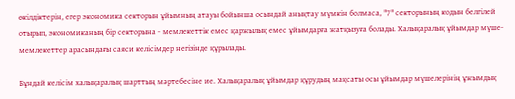өкiлдiктерiн, егер экономика секторын ұйымның атауы бойынша осындай анықтау мүмкiн болмаса, "7" секторының кодын белгiлей отырып, экономиканың бiр секторына - мемлекеттiк емес қаржылық емес ұйымдарға жатқызуға болады. Халықаралық ұйымдар мүше-мемлекеттер арасындағы саяси келiсiмдер негiзiнде құрылады.

Бұндай келiсiм халықаралық шарттың мәртебесiне ие. Халықаралық ұйымдар құрудың мақсаты осы ұйымдар мүшелерiнiң ұжымдық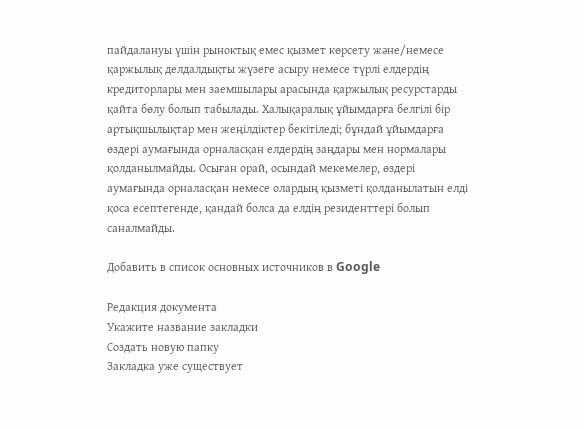пайдалануы үшiн рыноктық емес қызмет көрсету және/немесе қаржылық делдалдықты жүзеге асыру немесе түрлi елдердiң кредиторлары мен заемшылары арасында қаржылық ресурстарды қайта бөлу болып табылады. Халықаралық ұйымдарға белгiлi бiр артықшылықтар мен жеңiлдiктер бекiтiледi; бұндай ұйымдарға өздерi аумағында орналасқан елдердiң заңдары мен нормалары қолданылмайды. Осыған орай, осындай мекемелер, өздерi аумағында орналасқан немесе олардың қызметi қолданылатын елдi қоса есептегенде, қандай болса да елдiң резиденттерi болып саналмайды.

Добавить в список основных источников в Google

Редакция документа
Укажите название закладки
Создать новую папку
Закладка уже существует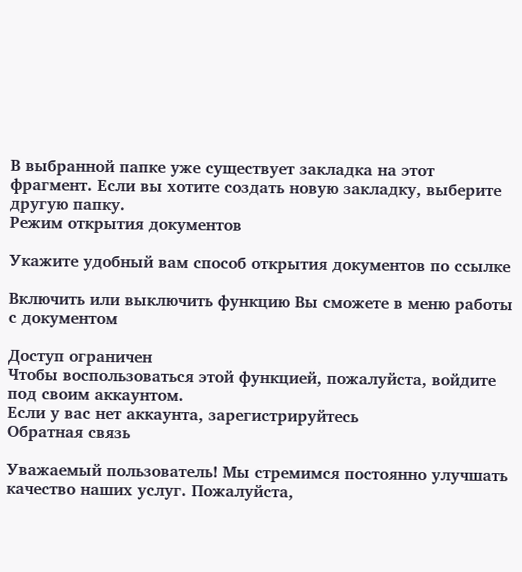В выбранной папке уже существует закладка на этот фрагмент. Если вы хотите создать новую закладку, выберите другую папку.
Режим открытия документов

Укажите удобный вам способ открытия документов по ссылке

Включить или выключить функцию Вы сможете в меню работы с документом

Доступ ограничен
Чтобы воспользоваться этой функцией, пожалуйста, войдите под своим аккаунтом.
Если у вас нет аккаунта, зарегистрируйтесь
Обратная связь

Уважаемый пользователь! Мы стремимся постоянно улучшать качество наших услуг. Пожалуйста,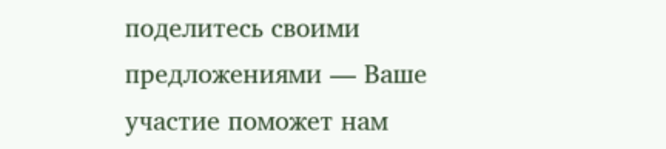поделитесь своими предложениями — Ваше участие поможет нам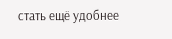стать ещё удобнее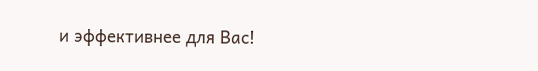и эффективнее для Вас!